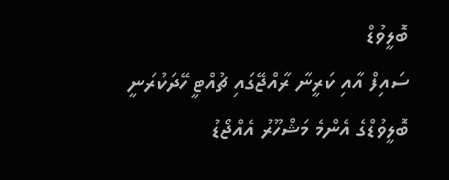ބޮލީވުޑް
ސައިފް އާއި ކަރީނާ ރާއްޖޭގައި ޗުއްޓީ ހޭދަކުރަނީ
ބޮލީވުޑްގެ އެންމެ މަޝްހޫރު އެއްޖޯޑު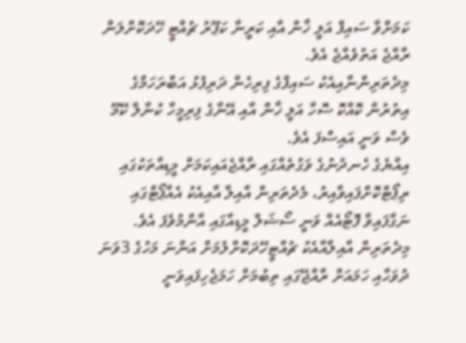ކަމަށްވާ ސައިފް އަލީ ޚާން އާއި ކަރީނާ ކަޕޫރު ޗުއްޓީ ހޭދަކޮށްލަން ރާއްޖެ އަތުވެއްޖެ އެވެ.
މިދެތަރިންނާއިއެކު ސައިފްގެ ފިރިހެން ދަރިފުޅު އަބްރަހަމްގެ އިތުރުން ކޮއްކޮ ސޮހާ އަލީ ޚާން އާއި އޭނާގެ ފިރިމީހާ ކުނާލް ކޭމޫ ވެސް ވަނީ އައިސްފަ އެވެ.
އިއްޔެގެ ހެނދުނުގެ ވަގުތެއްގައި ރާއްޖެއައިކަމަށް މީޑިއާތަކުގައި ރިޕޯޓްކޮށްފައިވާއިރު، މެދެތަރިން އާއިލާ އާއިއެކު އެއާޕޯޓްގައި ނަގާފައިވާ ފޮޓޯއެއް ވަނީ ސޯޝަލް މީޑިއާގައި އާންމުވެފަ އެވެ.
މިދެތަރިން އާއިލާއާއެކު ޗުއްޓީހޭދަކޮށްލުމަށް އަންނަ މަހުގެ 3ވަނަ ދުވަހާއި ހަމައަށް ރާއްޖޭގައި ތިބުމަށް ހަމަޖެހިފައިވަނީ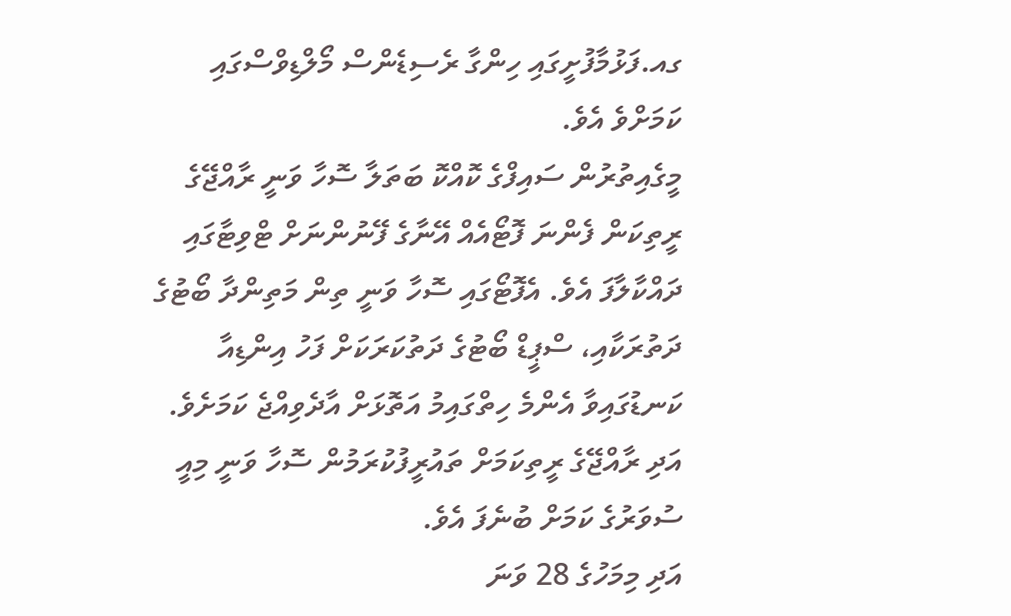ގއ.ފަޅުމާފުށީގައި ހިންގާ ރެސިޑެންސް މޯލްޑިވްސްގައި ކަމަށްވެ އެވެ.
މީގެއިތުރުން ސައިފްގެ ކޮއްކޮ ބަތަލާ ސޮހާ ވަނީ ރާއްޖޭގެ ރީތިކަން ފެންނަ ފޮޓޯއެއް އޭނާގެ ފޭނުންނަށް ޓްވިޓާގައި ދައްކާލާފަ އެވެ. އެފޮޓޯގައި ސޮހާ ވަނީ ތިން މަތިންދާ ބޯޓުގެ ދަތުރަކާއި، ސްޕީޑް ބޯޓުގެ ދަތުކަރަކަށް ފަހު އިންޑިއާ ކަނޑުގައިވާ އެންމެ ހިތްގައިމު އަތޮޅަށް އާދެވިއްޖެ ކަމަށެވެ. އަދި ރާއްޖޭގެ ރީތިކަމަށް ތައުރީފުކުރަމުން ސޮހާ ވަނީ މިއީ ސުވަރުގެ ކަމަށް ބުނެފަ އެވެ.
އަދި މިމަހުގެ 28 ވަނަ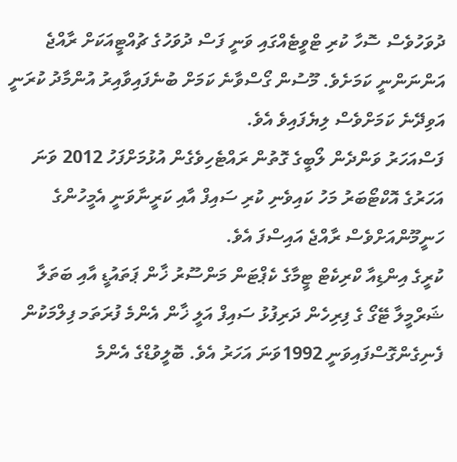ދުވަހުވެސް ސޮހާ ކުރި ޓްވީޓެއްގައި ވަނީ ފަސް ދުވަހުގެ ޗުއްޓީއަކަށް ރާއްޖެ އަންނަންނީ ކަމަށެވެ. މޫސުން ގޯސްވާނެ ކަމަށް ބުނެފައިވާއިރު އުންމާދު ކުރަނީ އަވިދޭނެ ކަމަށްވެސް ލިޔެފައިވެ އެވެ.
ފަސްއަހަރު ވަންދެން ލޯބީގެ ގޮތުން ރައްޓެހިވެގެން އުޅުމަށްފަހު 2012 ވަނަ އަހަރުގެ އޮކްޓޯބަރު މަހު ކައިވެނި ކުރި ސައިފް އާއި ކަރީނާވަނީ އެމީހުންގެ ހަނީމޫންއަށްވެސް ރާއްޖެ އައިސްފަ އެވެ.
ކުރީގެ އިންޑިއާ ކްރިކެޓް ޓީމާގެ ކެޕްޓަން މަންސޫރު ޚާން ޕަތައުޑީ އާއި ބަތަލާ ޝަރްމީލާ ޓޭގޯ ގެ ފިރިހެން ދަރިފުޅު ސައިފް އަލީ ޚާން އެންމެ ފުރަތަމ ފިލްމަކުން ފެނިގެންގޮސްފައިވަނީ 1992ވަނަ އަހަރު އެވެ. ބޮލީވުޑްގެ އެންމެ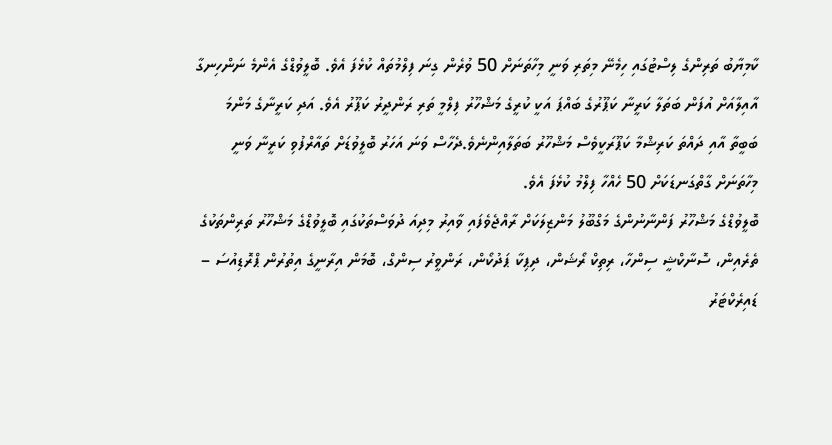ކާމިޔާބު ތަރިންގެ ލިސްޓުގައި ހިމެނޭ މިތަރި ވަނީ މިހާތަނަށް 50 ވުރެން ގިނަ ފިލްމުތައް ކުޅެފަ އެވެ. ބޮލީވުޑްގެ އެންމެ ނަންހިނގާ އާއިލާއަށް އުފަން ބަތަލާ ކަރީނާ ކަޕޫރުގެ ބައްޕަ އަކީ ކުރީގެ މަޝްހޫރު ފިލްމީ ތަރި ރަންދީރު ކަޕޫރު އެވެ. އަދި ކަރީނާގެ މަންމަ ބަބީތާ އާއި ދައްތަ ކަރިޝްމާ ކަޕޫރަކީވެސް މަޝްހޫރު ބަތަލާއިންނެވެ.ދެހާސް ވަނަ އަހަރު ބޮލީވުޑަށް ތައާރްފުވި ކަރީނާ ވަނީ މިހާތަނަށް ގާތްގަނޑަކަށް 50 ހެއްހާ ފިލްމު ކުޅެފަ އެވެ.
ބޮލީވުޑްގެ މަޝްހޫރު ފަންނާނުންގެ މަގްބޫލު މަންޒިލަކަށް ރާއްޖެވެފައި ވާއިރު މިދިއަ ދުވަސްތަކުގައި ބޮލީވުޑްގެ މަޝްހޫރު ތަރިންތަކުގެ ތެރެއިން، ސޮނާކްޝީ ސިންހާ، ރިތިކް ރޯޝަން، ދިޕިކާ ޕަދުކޯން، ރަންވީރު ސިންގް، ބޮމަން އިރާނީގެ އިތުރުން ޕްރޮޑިއުސަ – ޑައިރެކްޓަރު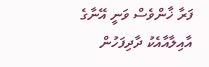ފަރާ ޚާންވެސް ވަނީ އޭނާގެ އާއިލާއާއެކު ދާދިފަހުން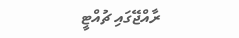ރާއްޖޭގައި ޗުއްޓީ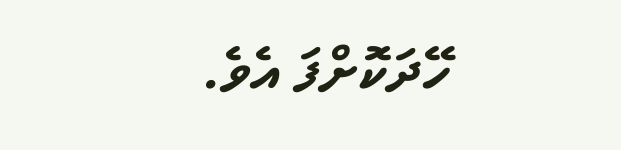ހޭދަކޮށްފަ އެވެ.